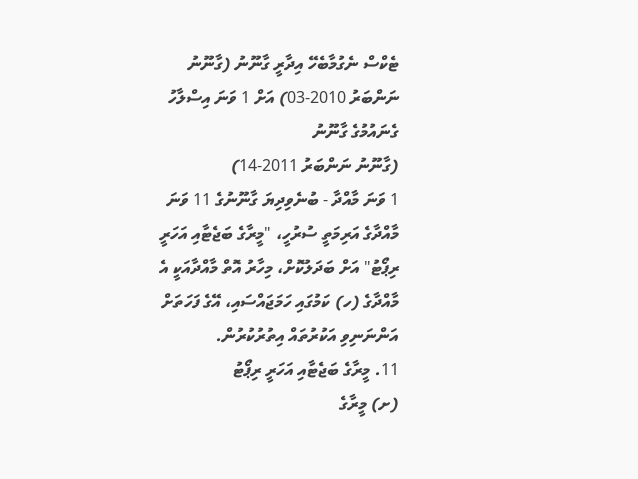ޓެކްސް ނެގުމާބެހޭ އިދާރީ ގާނޫނު (ގާނޫނު ނަންބަރު 2010-03) އަށް 1 ވަނަ އިސްލާހު ގެނައުމުގެ ގާނޫނު
(ގާނޫނު ނަންބަރު 2011-14)
1 ވަނަ މާއްދާ - ބުނެވިދިޔަ ގާނޫނުގެ 11 ވަނަ މާއްދާގެ އަރިމަތީ ސުރުހީ، "މީރާގެ ބަޖެޓާއި އަހަރީ ރިޕޯޓު" އަށް ބަދަލުކޮށް، މިހާރު އޮތް މާއްދާއަކީ އެ މާއްދާގެ (ހ) ކަމުގައި ހަމަޖައްސައި، އޭގެ ފަހަތަށް އަންނަނިވި އަކުރުތައް އިތުރުކުރުން.
11. މީރާގެ ބަޖެޓާއި އަހަރީ ރިޕޯޓު
(ށ) މީރާގެ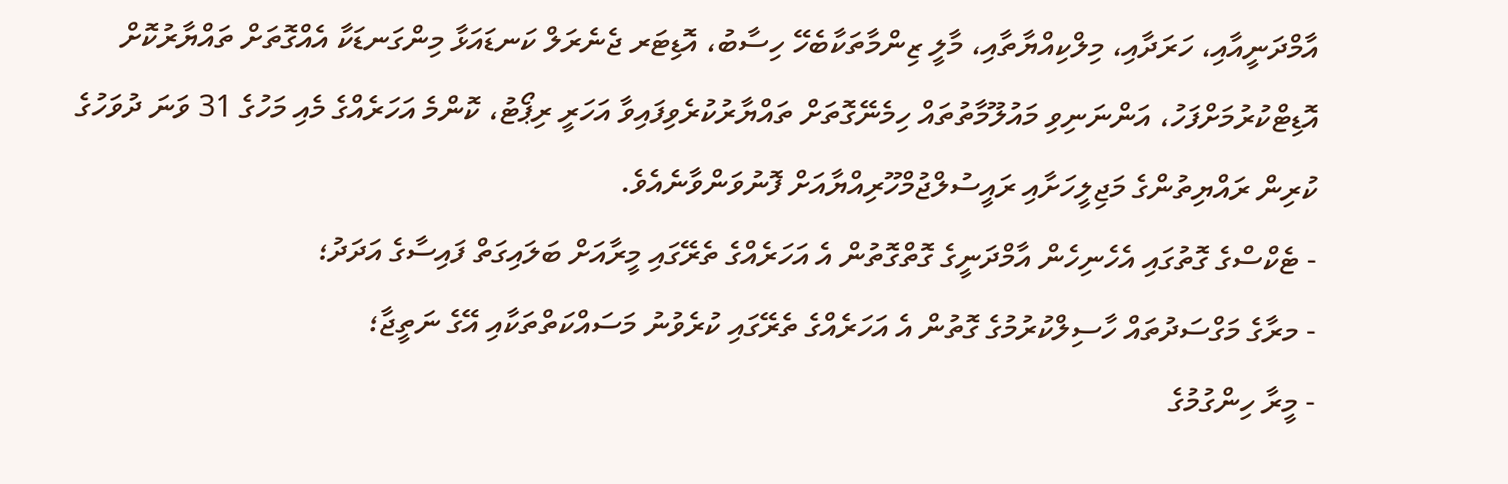އާމްދަނީއާއި، ހަރަދާއި، މިލްކިއްޔާތާއި، މާލީ ޒިންމާތަކާބެހޭ ހިސާބު، އޮޑިޓަރ ޖެނެރަލް ކަނޑައަޅާ މިންގަނޑަކާ އެއްގޮތަށް ތައްޔާރުކޮށް އޮޑިޓްކުރުމަށްފަހު، އަންނަނިވި މައުލޫމާތުތައް ހިމެނޭގޮތަށް ތައްޔާރުކުރެވިފައިވާ އަހަރީ ރިޕޯޓު، ކޮންމެ އަހަރެއްގެ މެއި މަހުގެ 31 ވަނަ ދުވަހުގެ ކުރިން ރައްޔިތުންގެ މަޖިލީހަށާއި ރައީސުލްޖުމްހޫރިއްޔާއަށް ފޮނުވަންވާނެއެވެ.
- ޓެކްސްގެ ގޮތުގައި އެހެނިހެން އާމްދަނީގެ ގޮތްގޮތުން އެ އަހަރެއްގެ ތެރޭގައި މީރާއަށް ބަލައިގަތް ފައިސާގެ އަދަދު؛
- މރާގެ މަގްސަދުތައް ހާސިލްކުރުމުގެ ގޮތުން އެ އަހަރެއްގެ ތެރޭގައި ކުރެވުނު މަސައްކަތްތަކާއި އޭގެ ނަތީޖާ؛
- މީރާ ހިންގުމުގެ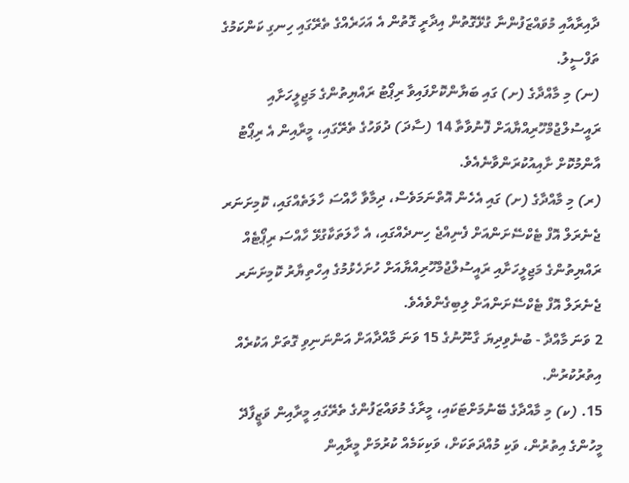ދާއިރާއާއި މުވައްޒަފުންނާ ގުޅޭގޮތުން އިދާރީ ގޮތުން އެ އަހަރެއްގެ ތެރޭގައި ހިނގި ކަންކަމުގެ ތަފްސީލު.
(ނ) މި މާއްދާގެ (ށ) ގައި ބަޔާންކޮށްފައިވާ ރިޕޯޓު ރައްޔިތުންގެ މަޖިލީހަށާއި ރައީސުލްޖުމްހޫރިއްޔާއަށް ފޮނުވާތާ 14 (ސާދަ) ދުވަހުގެ ތެރޭގައި، މީރާއިން އެ ރިޕޯޓު އާންމުކޮށް ށާއިއުކުރަންވާނެއެވެ.
(ރ) މި މާއްދާގެ (ށ) ގައި އެހެން އޮތްނަމަވެސް، ދިމާވާ ހާއްސަ ހާލަތެއްގައި، ކޮމިށަނަރ ޖެނެރަލް އޮފް ޓެކްސޭށަންއަށް ފެނިއްޖެ ހިނދެއްގައި، އެ ހާލަތަކާގުޅޭ ހާއްސަ ރިޕޯޓެއް ރައްޔިތުންގެ މަޖިލީހަށާއި ރައީސުލްޖުމްހޫރިއްޔާއަށް ހުށަހެޅުމުގެ އިހްތިޔާރު ކޮމިށަނަރ ޖެނެރަލް އޮފް ޓެކްސޭށަންއަށް ލިބިގެންވެއެވެ.
2 ވަނަ މާއްދާ - ބުނެވިދިޔަ ގާނޫނުގެ 15 ވަނަ މާއްދާއަށް އަންނަނިވި ގޮތަށް އަކުރެއް އިތުރުކުރުން.
15. (ކ) މި މާއްދާގެ ބޭނުމަށްޓަކައި، މީރާގެ މުވައްޒަފުންގެ ތެރޭގައި މީރާއިން ވަޒީފާދޭ މީހުންގެ އިތުރުން، ވަކި މުއްދަތަކަށް، ވަކިކަމެއް ކުރުމަށް މީރާއިން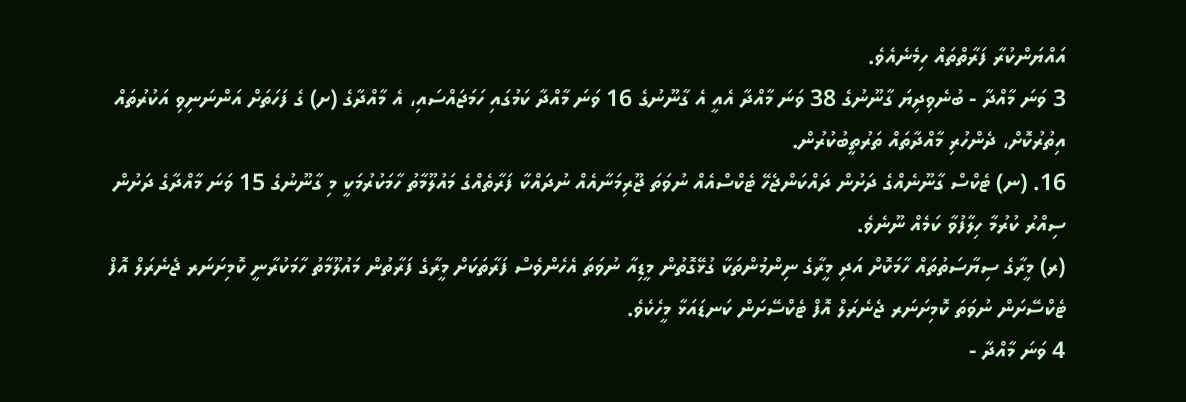އައްޔަންކުރާ ފަރާތްތައް ހިމެނެއެވެ.
3 ވަނަ މާއްދާ - ބުނެވިދިޔަ ގާނޫނުގެ 38 ވަނަ މާއްދާ އެއީ އެ ގާނޫނުގެ 16 ވަނަ މާއްދާ ކަމުގައި ހަމަޖައްސައި، އެ މާއްދާގެ (ށ) ގެ ފަހަތަށް އަންނަނިވި އަކުރުތައް އިތުރުކޮށް، ދެންހުރި މާއްދާތައް ތަރުތީބުކުރުން.
16. (ނ) ޓެކްސް ގާނޫނެއްގެ ދަށުން ދައްކަންޖެހޭ ޓެކްސްއެއް ނުވަތަ ޖޫރިމަނާއެއް ނުދައްކާ ފަރާތެއްގެ މައުލޫމާތު ހާމަކުރުމަކީ މި ގާނޫނުގެ 15 ވަނަ މާއްދާގެ ދަށުން ސިއްރު ކުރުމާ ހިލާފުވާ ކަމެއް ނޫނެވެ.
(ރ) މީރާގެ ސިޔާސަތުތައް ހާމަކޮށް އަދި މީރާގެ ނިންމުންތަކާ ގުޅޭގޮތުން މީޑިއާ ނުވަތަ އެހެންވެސް ފަރާތަކަށް މީރާގެ ފަރާތުން މައުލޫމާތު ހާމަކުރާނީ ކޮމިށަނަރ ޖެނެރަލް އޮފް ޓެކްސޭށަން ނުވަތަ ކޮމިށަނަރ ޖެނެރަލް އޮފް ޓެކްސޭށަން ކަނޑައަޅާ މީހެކެވެ.
4 ވަނަ މާއްދާ -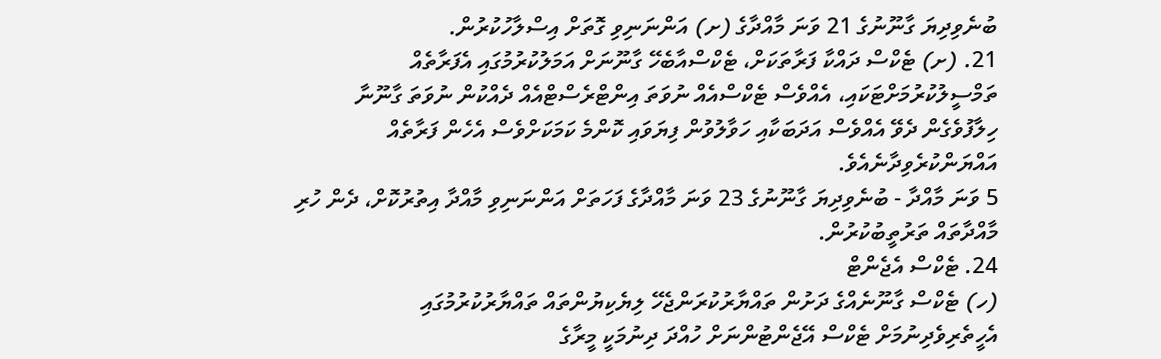ބުނެވިދިޔަ ގާނޫނުގެ 21 ވަނަ މާއްދާގެ (ށ) އަންނަނިވި ގޮތަށް އިސްލާހުކުރުން.
21. (ށ) ޓެކްސް ދައްކާ ފަރާތަކަށް، ޓެކްސްއާބެހޭ ގާނޫނަށް އަމަލުކުރުމުގައި އެފަރާތެއް ތަމްސީލުކުރުމަށްޓަކައި، އެއްވެސް ޓެކްސްއެއް ނުވަތަ އިންޓްރެސްޓްއެއް ދެއްކުން ނުވަތަ ގާނޫނާ ހިލާފުވެގެން ދެވޭ އެއްވެސް އަދަބަކާއި ހަވާލުވުން ފިޔަވައި ކޮންމެ ކަމަކަށްވެސް އެހެން ފަރާތެއް އައްޔަންކުރެވިދާނެއެވެ.
5 ވަނަ މާއްދާ - ބުނެވިދިޔަ ގާނޫނުގެ 23 ވަނަ މާއްދާގެ ފަހަތަށް އަންނަނިވި މާއްދާ އިތުރުކޮށް، ދެން ހުރި މާއްދާތައް ތަރުތީބުކުރުން.
24. ޓެކްސް އެޖެންޓް
(ހ) ޓެކްސް ގާނޫނެއްގެ ދަށުން ތައްޔާރުކުރަންޖެހޭ ލިޔެކިޔުންތައް ތައްޔާރުކުރުމުގައި އެހީތެރިވެދިނުމަށް ޓެކްސް އޭޖެންޓުންނަށް ހުއްދަ ދިނުމަކީ މީރާގެ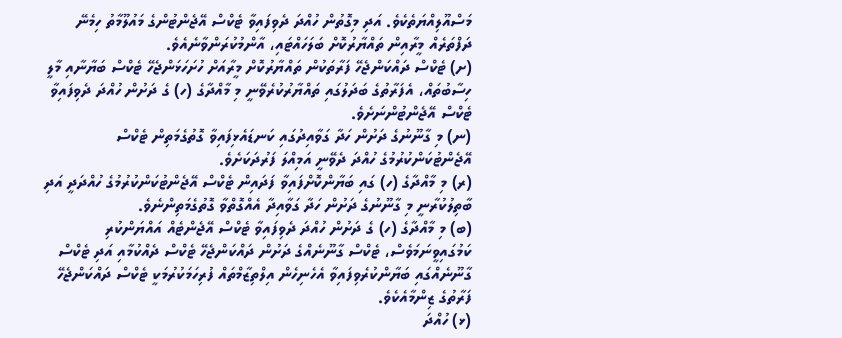މަސްއޫލިއްޔަތެކެވެ. އަދި މިގޮތުން ހުއްދަ ދެވިފައިވާ ޓެކްސް އޭޖެންޓުންގެ މައުލޫމާތު ހިމެނޭ ދަފްތަރެއް މީރާއިން ތައްޔާރުކޮށް ބަލަހައްޓައި، އާންމުކުރަންވާނެއެވެ.
(ށ) ޓެކްސް ދައްކަންޖެހޭ ފަރާތަކުން ތައްޔާރުކޮށް މީރާއަށް ހުށަހަޅަންޖެހޭ ޓެކްސް ބަޔާނާއި މާލީ ހިސާބުތައް، އެފަރާތުގެ ބަދަލުގައި ތައްޔާރުކުރެވޭނީ މި މާއްދާގެ (ހ) ގެ ދަށުން ހުއްދަ ދެވިފައިވާ ޓެކްސް އޭޖެންޓުންނަށެވެ.
(ނ) މި ގާނޫނުގެ ދަށުން ހަދާ ގަވާއިދުގައި ކަނޑައެޅިފައިވާ ގޮތުގެމަތިން ޓެކްސް އޭޖެންޓުކަންކުރުމުގެ ހުއްދަ ދެވޭނީ އަމިއްލަ ފަރުދަކަށެވެ.
(ރ) މި މާއްދާގެ (ހ) ގައި ބަޔާންކޮށްފައިވާ ފަދައިން ޓެކްސް އޭޖެންޓުކަންކުރުމުގެ ހުއްދަދީ އަދި ބާތިލުކުރާނީ މި ގާނޫނުގެ ދަށުން ހަދާ ގަވާއިދާ އެއްގޮތްވާ ގޮތުގެމަތިންނެވެ.
(ބ) މި މާއްދާގެ (ހ) ގެ ދަށުން ހުއްދަ ދެވިފައިވާ ޓެކްސް އޭޖެންޓެއް އައްޔަންކުރި ކަމުގައިވީނަމަވެސް، ޓެކްސް ގާނޫނެއްގެ ދަށުން ދައްކަންޖެހޭ ޓެކްސް ދެއްކުމާއި އަދި ޓެކްސް ގާނޫނެއްގައި ބަޔާންކުރެވިފައިވާ އެހެނިހެން އިލްތިޒާމްތައް ފުރިހަމަކުރުމަކީ ޓެކްސް ދައްކަންޖެހޭ ފަރާތުގެ ޒިންމާއެކެވެ.
(ޅ) ހުއްދަ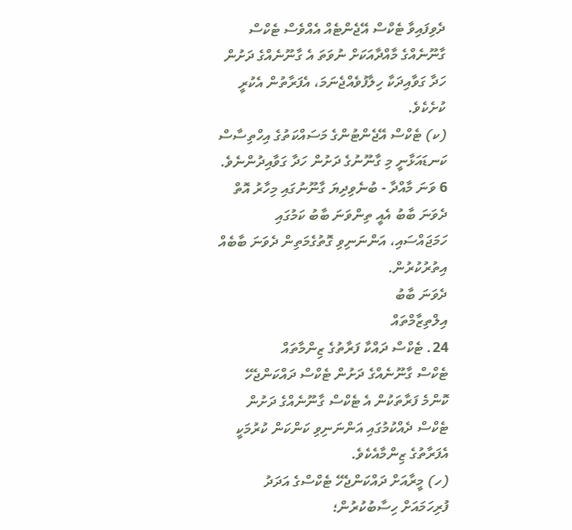ދެވިފައިވާ ޓެކްސް އޭޖެންޓެއް އެއްވެސް ޓެކްސް ގާނޫނެއްގެ މާއްދާއަކަށް ނުވަތަ އެ ގާނޫނެއްގެ ދަށުން ހަދާ ގަވާއިދަކާ ހިލާފުވެއްޖެނަމަ، އެފަރާތުން އެކުރީ ކުށެކެވެ.
(ކ) ޓެކްސް އޭޖެންޓުންގެ މަސައްކަތުގެ އިހްތިސާސް ކަނޑައަޅާނީ މި ގާނޫނުގެ ދަށުން ހަދާ ގަވާއިދުންނެވެ.
6 ވަނަ މާއްދާ - ބުނެވިދިޔަ ގާނޫނުގައި މިހާރު އޮތް ދެވަނަ ބާބު އެއީ ތިންވަނަ ބާބު ކަމުގައި ހަމަޖައްސައި، އަންނަނިވި ގޮތުގެމަތިން ދެވަނަ ބާބެއް އިތުރުކުރުން.
ދެވަނަ ބާބު
އިލްތިޒާމްތައް
24. ޓެކްސް ދައްކާ ފަރާތުގެ ޒިންމާތައް
ޓެކްސް ގާނޫނެއްގެ ދަށުން ޓެކްސް ދައްކަންޖެހޭ ކޮންމެ ފަރާތަކުން އެ ޓެކްސް ގާނޫނެއްގެ ދަށުން ޓެކްސް ދެއްކުމުގައި އަންނަނިވި ކަންކަން ކުރުމަކީ އެފަރާތުގެ ޒިންމާއެކެވެ.
(ހ) މީރާއަށް ދައްކަންޖެހޭ ޓެކްސްގެ އަދަދު ފުރިހަމައަށް ހިސާބުކުރުން؛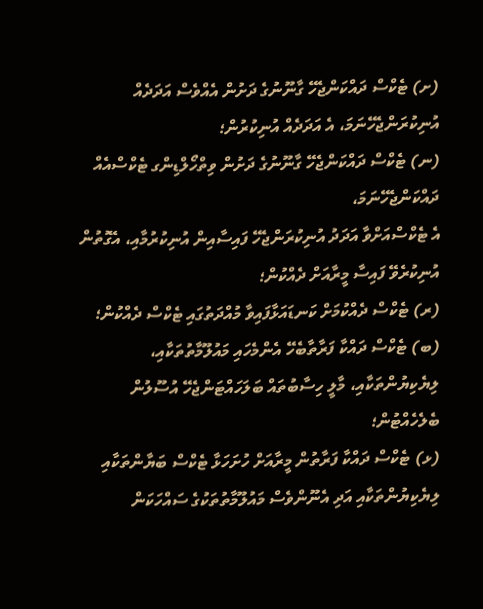(ށ) ޓެކްސް ދައްކަންޖެހޭ ގާނޫނުގެ ދަށުން އެއްވެސް އަދަދެއް އުނިކުރަންޖެހޭނަމަ، އެ އަދަދެއް އުނިކުރުން؛
(ނ) ޓެކްސް ދައްކަންޖެހޭ ގާނޫނުގެ ދަށުން ވިތްހޯލްޑިންގ ޓެކްސްއެއް ދައްކަންޖެހޭނަމަ،
އެ ޓެކްސްއަށްވާ އަދަދު އުނިކުރަންޖެހޭ ފައިސާއިން އުނިކުރުމާއި، އެގޮތުން އުނިކުރެވޭ ފައިސާ މީރާއަށް ދެއްކުން؛
(ރ) ޓެކްސް ދެއްކުމަށް ކަނޑައަޅާފައިވާ މުއްދަތުގައި ޓެކްސް ދެއްކުން؛
(ބ) ޓެކްސް ދައްކާ ފަރާތާބެހޭ އެންމެހައި މައުލޫމާތުތަކާއި، ލިޔެކިޔުންތަކާއި، މާލީ ހިސާބުތައް ބަލަހައްޓަންޖެހޭ އުސޫލުން ބެލެހެއްޓުން؛
(ޅ) ޓެކްސް ދައްކާ ފަރާތުން މީރާއަށް ހުށަހަޅާ ޓެކްސް ބަޔާންތަކާއި ލިޔެކިޔުންތަކާއި އަދި އެނޫންވެސް މައުލޫމާތުތަކުގެ ސައްހަކަން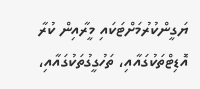ޔަގީންކުރުމަށްޓަކައި މީރާއިން ކުރާ އޮޑިޓްތަކުގައާއި، ތަހުގީގުތަކުގައާއި،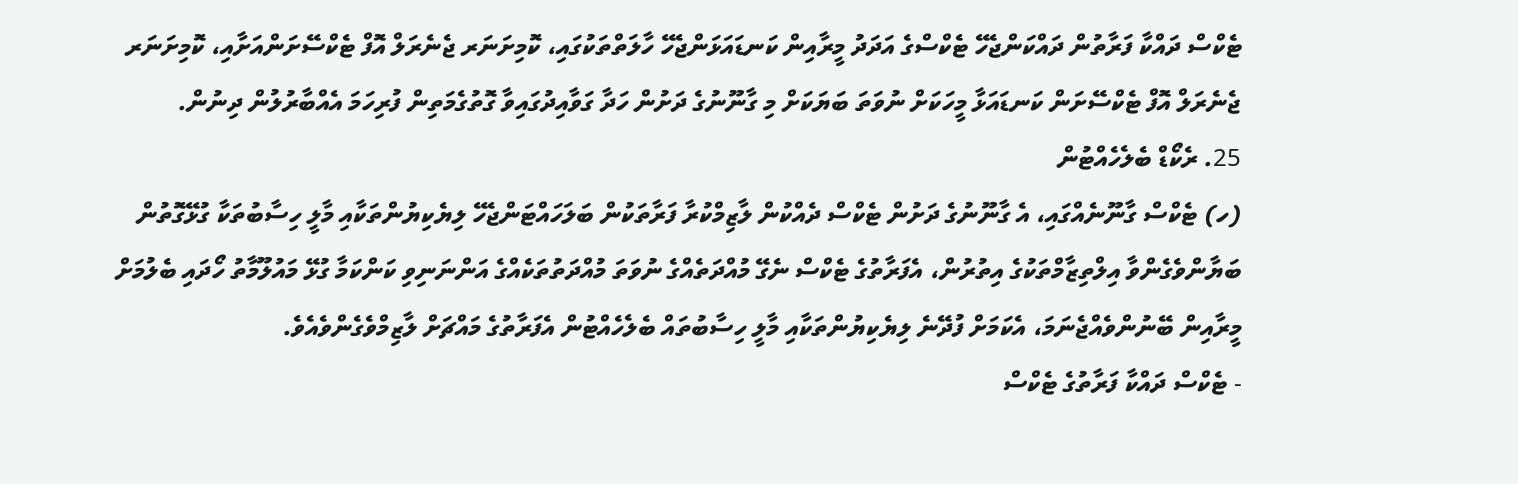ޓެކްސް ދައްކާ ފަރާތުން ދައްކަންޖެހޭ ޓެކްސްގެ އަދަދު މީރާއިން ކަނޑައަޅަންޖެހޭ ހާލަތްތަކުގައި، ކޮމިށަނަރ ޖެނެރަލް އޮފް ޓެކްސޭށަންއަށާއި، ކޮމިށަނަރ ޖެނެރަލް އޮފް ޓެކްސޭށަން ކަނޑައަޅާ މީހަކަށް ނުވަތަ ބަޔަކަށް މި ގާނޫނުގެ ދަށުން ހަދާ ގަވާއިދުގައިވާ ގޮތުގެމަތިން ފުރިހަމަ އެއްބާރުލުން ދިނުން.
25. ރެކޯޑް ބެލެހެއްޓުން
(ހ) ޓެކްސް ގާނޫނެއްގައި، އެ ގާނޫނުގެ ދަށުން ޓެކްސް ދެއްކުން ލާޒިމްކުރާ ފަރާތަކުން ބަލަހައްޓަންޖެހޭ ލިޔެކިޔުންތަކާއި މާލީ ހިސާބުތަކާ ގުޅޭގޮތުން ބަޔާންވެގެންވާ އިލްތިޒާމްތަކުގެ އިތުރުން، އެފަރާތުގެ ޓެކްސް ނެގޭ މުއްދަތެއްގެ ނުވަތަ މުއްދަތުތަކެއްގެ އަންނަނިވި ކަންކަމާ ގުޅޭ މައުލޫމާތު ހޯދައި ބެލުމަށް މީރާއިން ބޭނުންވެއްޖެނަމަ، އެކަމަށް ފުދޭނެ ލިޔެކިޔުންތަކާއި މާލީ ހިސާބުތައް ބެލެހެއްޓުން އެފަރާތުގެ މައްޗަށް ލާޒިމްވެގެންވެއެވެ.
- ޓެކްސް ދައްކާ ފަރާތުގެ ޓެކްސް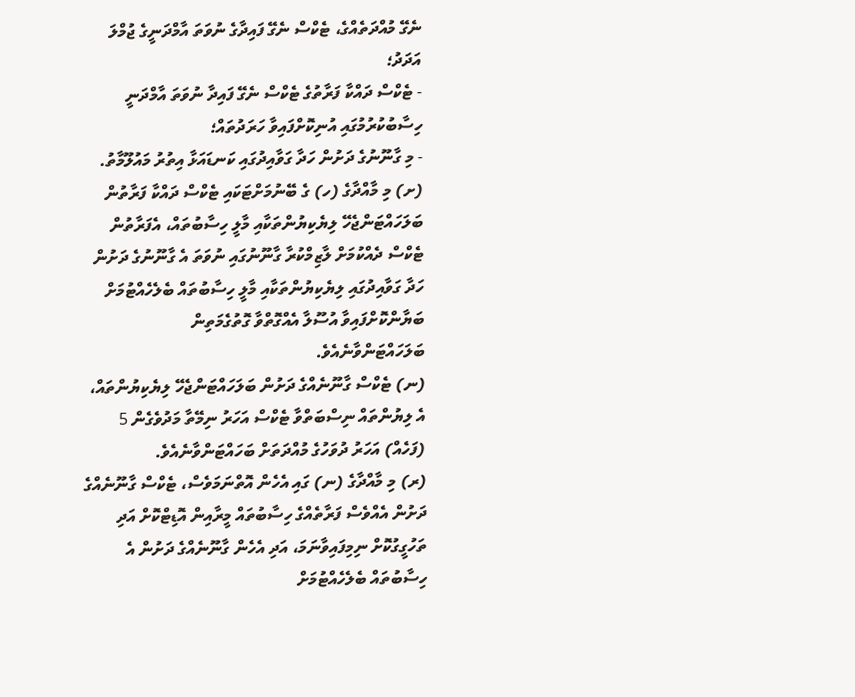ނެގޭ މުއްދަތެއްގެ، ޓެކްސް ނެގޭ ފައިދާގެ ނުވަތަ އާމްދަނީގެ ޖުމްލަ އަދަދު؛
- ޓެކްސް ދައްކާ ފަރާތުގެ ޓެކްސް ނެގޭ ފައިދާ ނުވަތަ އާމްދަނީ ހިސާބުކުރުމުގައި އުނިކޮށްފައިވާ ހަރަދުތައް؛
- މި ގާނޫނުގެ ދަށުން ހަދާ ގަވާއިދުގައި ކަނޑައަޅާ އިތުރު މައުލޫމާތު.
(ށ) މި މާއްދާގެ (ހ) ގެ ބޭނުމަށްޓަކައި ޓެކްސް ދައްކާ ފަރާތުން ބަލަހައްޓަންޖެހޭ ލިޔެކިޔުންތަކާއި މާލީ ހިސާބުތައް، އެފަރާތުން ޓެކްސް ދެއްކުމަށް ލާޒިމްކުރާ ގާނޫނުގައި ނުވަތަ އެ ގާނޫނުގެ ދަށުން ހަދާ ގަވާއިދުގައި ލިޔެކިޔުންތަކާއި މާލީ ހިސާބުތައް ބެލެހެއްޓުމަށް ބަޔާންކޮށްފައިވާ އުސޫލާ އެއްގޮތްވާ ގޮތުގެމަތިން ބަލަހައްޓަންވާނެއެވެ.
(ނ) ޓެކްސް ގާނޫނެއްގެ ދަށުން ބަލަހައްޓަންޖެހޭ ލިޔެކިޔުންތައް، އެ ލިޔުންތައް ނިސްބަތްވާ ޓެކްސް އަހަރު ނިމޭތާ މަދުވެގެން 5 (ފަހެއް) އަހަރު ދުވަހުގެ މުއްދަތަށް ބަހައްޓަންވާނެއެވެ.
(ރ) މި މާއްދާގެ (ނ) ގައި އެހެން އޮތްނަމަވެސް، ޓެކްސް ގާނޫނެއްގެ ދަށުން އެއްވެސް ފަރާތެއްގެ ހިސާބުތައް މީރާއިން އޮޑިޓްކޮށް އަދި ތަހުގީގުކޮށް ނިމިފައިވާނަމަ، އަދި އެހެން ގާނޫނެއްގެ ދަށުން އެ ހިސާބުތައް ބެލެހެއްޓުމަށް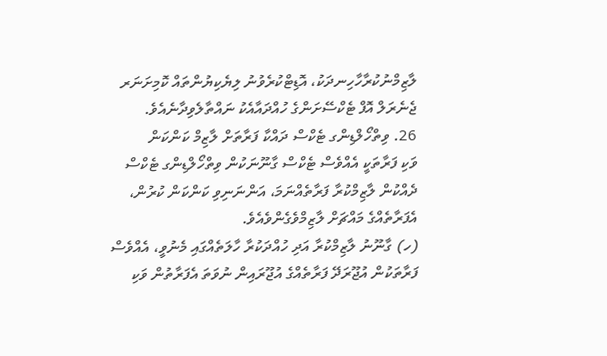ލާޒިމްނުކުރާހާހިނދަކު، އޮޑިޓްކުރެވުނު ލިޔެކިޔުންތައް ކޮމިށަނަރ ޖެނެރަލް އޮފް ޓެކްސޭށަންގެ ހުއްދައާއެކު ނައްތާލެވިދާނެއެވެ.
26. ވިތްހޯލްޑިންގ ޓެކްސް ދައްކާ ފަރާތަށް ލާޒިމް ކަންކަން
ވަކި ފަރާތަކީ އެއްވެސް ޓެކްސް ގާނޫނަކުން ވިތްހޯލްޑިންގ ޓެކްސް ދެއްކުން ލާޒިމްކުރާ ފަރާތެއްނަމަ، އަންނަނިވި ކަންކަން ކުރުން، އެފަރާތެއްގެ މައްޗަށް ލާޒިމްވެގެންވެއެވެ.
(ހ) ގާނޫނު ލާޒިމްކުރާ އަދި ހުއްދަކުރާ ހާލަތެއްގައި މެނުވީ، އެއްވެސް ފަރާތަކުން އުޖޫރަދޭ ފަރާތެއްގެ އުޖޫރައިން ނުވަތަ އެފަރާތުން ވަކި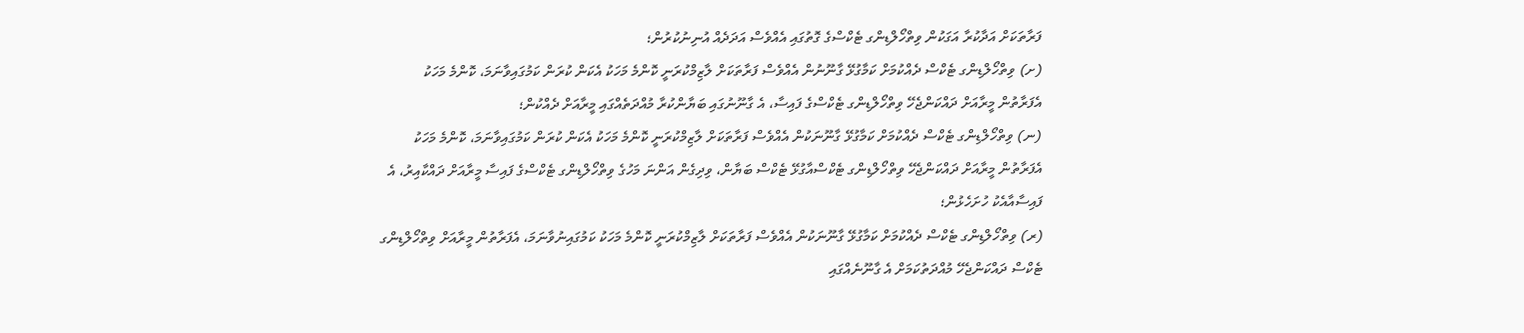ފަރާތަކަށް އަދާކުރާ އަގަކުން ވިތްހޯލްޑިންގ ޓެކްސްގެ ގޮތުގައި އެއްވެސް އަދަދެއް އުނިނުކުރުން؛
(ށ) ވިތްހޯލްޑިންގ ޓެކްސް ދެއްކުމަށް ކަމާގުޅޭ ގާނޫނުން އެއްވެސް ފަރާތަކަށް ލާޒިމްކުރަނީ ކޮންމެ މަހަކު އެކަން ކުރަން ކަމުގައިވާނަމަ، ކޮންމެ މަހަކު އެފަރާތުން މީރާއަށް ދައްކަންޖެހޭ ވިތްހޯލްޑިންގ ޓެކްސްގެ ފައިސާ، އެ ގާނޫނުގައި ބަޔާންކުރާ މުއްދަތެއްގައި މީރާއަށް ދެއްކުން؛
(ނ) ވިތްހޯލްޑިންގ ޓެކްސް ދެއްކުމަށް ކަމާގުޅޭ ގާނޫނަކުން އެއްވެސް ފަރާތަކަށް ލާޒިމްކުރަނީ ކޮންމެ މަހަކު އެކަން ކުރަން ކަމުގައިވާނަމަ، ކޮންމެ މަހަކު އެފަރާތުން މީރާއަށް ދައްކަންޖެހޭ ވިތްހޯލްޑިންގ ޓެކްސްއާގުޅޭ ޓެކްސް ބަޔާން، ވިދިގެން އަންނަ މަހުގެ ވިތްހޯލްޑިންގ ޓެކްސްގެ ފައިސާ މީރާއަށް ދައްކާއިރު، އެ ފައިސާއާއެކު ހުށަހެޅުން؛
(ރ) ވިތްހޯލްޑިންގ ޓެކްސް ދެއްކުމަށް ކަމާގުޅޭ ގާނޫނަކުން އެއްވެސް ފަރާތަކަށް ލާޒިމްކުރަނީ ކޮންމެ މަހަކު ކަމުގައިނުވާނަމަ، އެފަރާތުން މީރާއަށް ވިތްހޯލްޑިންގ ޓެކްސް ދައްކަންޖެހޭ މުއްދަތުކަމަށް އެ ގާނޫނެއްގައި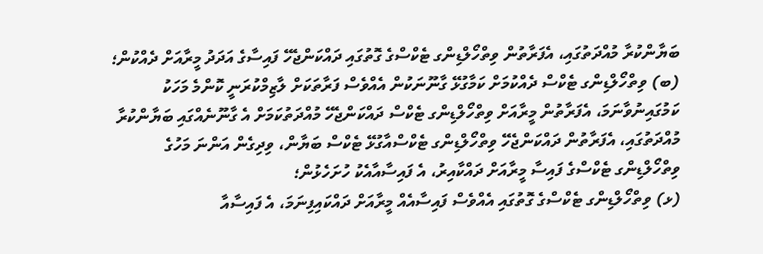ބަޔާންކުރާ މުއްދަތުގައި، އެފަރާތުން ވިތްހޯލްޑިންގ ޓެކްސްގެ ގޮތުގައި ދައްކަންޖެހޭ ފައިސާގެ އަދަދު މީރާއަށް ދެއްކުން؛
(ބ) ވިތްހޯލްޑިންގ ޓެކްސް ދެއްކުމަށް ކަމާގުޅޭ ގާނޫނަކުން އެއްވެސް ފަރާތަކަށް ލާޒިމްކުރަނީ ކޮންމެ މަހަކު ކަމުގައިނުވާނަމަ، އެފަރާތުން މީރާއަށް ވިތްހޯލްޑިންގ ޓެކްސް ދައްކަންޖެހޭ މުއްދަތުކަމަށް އެ ގާނޫނެއްގައި ބަޔާންކުރާ މުއްދަތުގައި، އެފަރާތުން ދައްކަންޖެހޭ ވިތްހޯލްޑިންގ ޓެކްސްއާގުޅޭ ޓެކްސް ބަޔާން، ވިދިގެން އަންނަ މަހުގެ ވިތްހޯލްޑިންގ ޓެކްސްގެ ފައިސާ މީރާއަށް ދައްކާއިރު، އެ ފައިސާއާއެކު ހުށަހެޅުން؛
(ޅ) ވިތްހޯލްޑިންގ ޓެކްސްގެ ގޮތުގައި އެއްވެސް ފައިސާއެއް މީރާއަށް ދައްކައިފިނަމަ، އެ ފައިސާއާ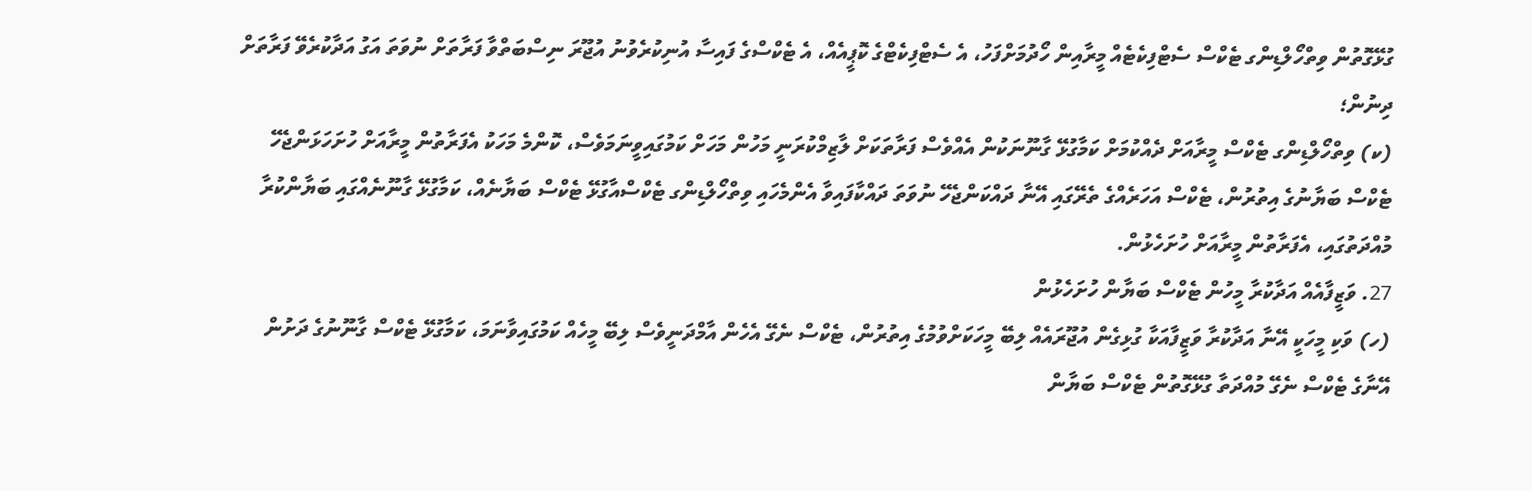ގުޅޭގޮތުން ވިތްހޯލްޑިންގ ޓެކްސް ސެޓްފިކެޓެއް މީރާއިން ހޯދުމަށްފަހު، އެ ސެޓްފިކެޓްގެ ކޮޕީއެއް، އެ ޓެކްސްގެ ފައިސާ އުނިކުރެވުނު އުޖޫރަ ނިސްބަތްވާ ފަރާތަށް ނުވަތަ އަގު އަދާކުރެވޭ ފަރާތަށް ދިނުން؛
(ކ) ވިތްހޯލްޑިންގ ޓެކްސް މީރާއަށް ދެއްކުމަށް ކަމާގުޅޭ ގާނޫނަކުން އެއްވެސް ފަރާތަކަށް ލާޒިމްކުރަނީ މަހުން މަހަށް ކަމުގައިވީނަމަވެސް، ކޮންމެ މަހަކު އެފަރާތުން މީރާއަށް ހުށަހަޅަންޖެހޭ ޓެކްސް ބަޔާނުގެ އިތުރުން، ޓެކްސް އަހަރެއްގެ ތެރޭގައި އޭނާ ދައްކަންޖެހޭ ނުވަތަ ދައްކާފައިވާ އެންމެހައި ވިތްހޯލްޑިންގ ޓެކްސްއާގުޅޭ ޓެކްސް ބަޔާނެއް، ކަމާގުޅޭ ގާނޫނެއްގައި ބަޔާންކުރާ މުއްދަތުގައި، އެފަރާތުން މީރާއަށް ހުށަހެޅުން.
27. ވަޒީފާއެއް އަދާކުރާ މީހުން ޓެކްސް ބަޔާން ހުށަހެޅުން
(ހ) ވަކި މީހަކީ އޭނާ އަދާކުރާ ވަޒީފާއަކާ ގުޅިގެން އުޖޫރައެއް ލިބޭ މީހަކަށްވުމުގެ އިތުރުން، ޓެކްސް ނެގޭ އެހެން އާމްދަނީވެސް ލިބޭ މީހެއް ކަމުގައިވާނަމަ، ކަމާގުޅޭ ޓެކްސް ގާނޫނުގެ ދަށުން އޭނާގެ ޓެކްސް ނެގޭ މުއްދަތާ ގުޅޭގޮތުން ޓެކްސް ބަޔާން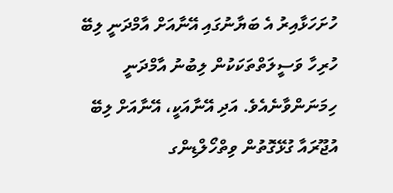ހުށަހަޅާއިރު އެ ބަޔާނުގައި އޭނާއަށް އާމްދަނީ ލިބޭ ހުރިހާ ވަސީލަތްތަކަކުން ލިބުނު އާމްދަނީ ހިމަނަންވާނެއެވެ. އަދި އޭނާއަކީ، އޭނާއަށް ލިބޭ އުޖޫރައާ ގުޅޭގޮތުން ވިތްހޯލްޑިންގ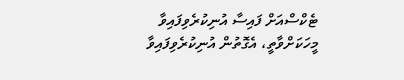ޓެކްސްއަށް ފައިސާ އުނިކުރެވިފައިވާ މީހަކަށްވާތީ، އެގޮތުން އުނިކުރެވިފައިވާ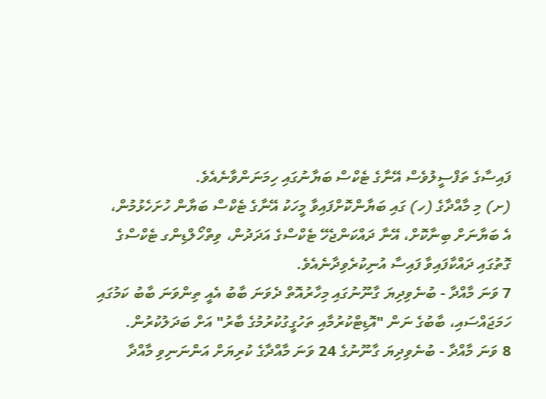ފައިސާގެ ތަފްސީލުވެސް އޭނާގެ ޓެކްސް ބަޔާނުގައި ހިމަނަންވާނެއެވެ.
(ށ) މި މާއްދާގެ (ހ) ގައި ބަޔާންކޮށްފައިވާ މީހަކު އޭނާގެ ޓެކްސް ބަޔާން ހުށަހެޅުމުން،
އެ ބަޔާނަށް ބިނާކޮށް، އޭނާ ދައްކަންޖެހޭ ޓެކްސްގެ އަދަދުން، ވިތްހޯލްޑިންގ ޓެކްސްގެ ގޮތުގައި ދައްކާފައިވާ ފައިސާ އުނިކުރެވިދާނެއެވެ.
7 ވަނަ މާއްދާ - ބުނެވިދިޔަ ގާނޫނުގައި މިހާރުއޮތް ދެވަނަ ބާބު އެއީ ތިންވަނަ ބާބު ކަމުގައި ހަމަޖައްސައި، ބާބުގެ ނަން "އޮޑިޓްކުރުމާއި ތަހުގީގުކުރުމުގެ ބާރު" އަށް ބަދަލުކުރުން.
8 ވަނަ މާއްދާ - ބުނެވިދިޔަ ގާނޫނުގެ 24 ވަނަ މާއްދާގެ ކުރިޔަށް އަންނަނިވި މާއްދާ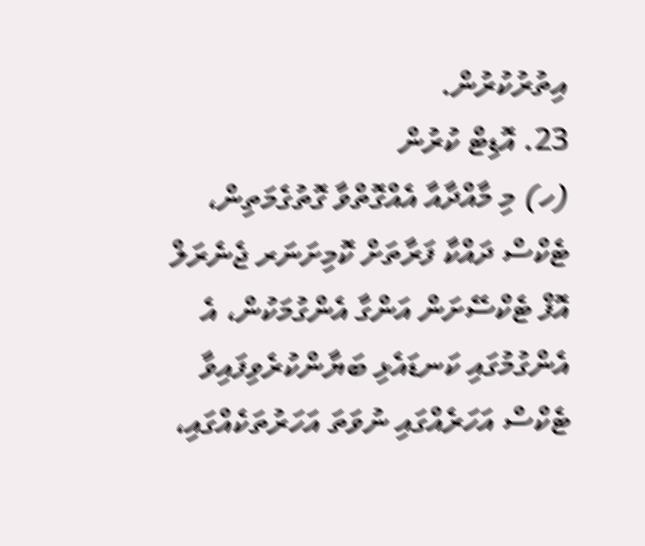އިތުރުކުރުން.
23. އޮޑިޓް ކުރުން
(ހ) މި މާއްދާއާ އެއްގޮތްވާ ގޮތުގެމަތިން، ޓެކްސް ދައްކާ ފަރާތަށް ކޮމިށަނަރ ޖެނެރަލް އޮފް ޓެކްސޭށަން އަންގާ އެންގުމަކުން، އެ އެންގުމުގައި ކަނޑައެޅި ބަޔާންކުރެވިފައިވާ ޓެކްސް އަހަރެއްގައި ނުވަތަ އަހަރުތަކެއްގައި،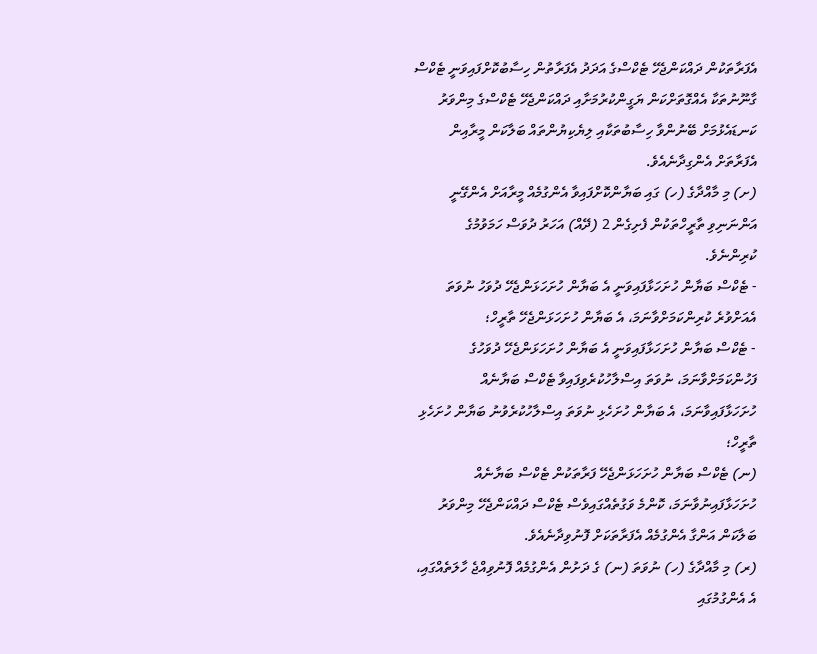އެފަރާތަކުން ދައްކަންޖެހޭ ޓެކްސްގެ އަދަދު އެފަރާތުން ހިސާބުކޮށްފައިވަނީ ޓެކްސް ގާނޫނުތަކާ އެއްގޮތަށްކަން ޔަގީންކުރުމަށާއި ދައްކަންޖެހޭ ޓެކްސްގެ މިންވަރު ކަނޑައެޅުމަށް ބޭނުންވާ ހިސާބުތަކާއި ލިޔެކިޔުންތައް ބަލާކަން މީރާއިން އެފަރާތަށް އެންގިދާނެއެވެ.
(ށ) މި މާއްދާގެ (ހ) ގައި ބަޔާންކޮށްފައިވާ އެންގުމެއް މީރާއަށް އެންގޭނީ އަންނަނިވި ތާރީހްތަކުން ފެށިގެން 2 (ދޭއް) އަހަރު ދުވަސް ހަމަވުމުގެ ކުރިންނެވެ.
- ޓެކްސް ބަޔާން ހުށަހަޅާފައިވަނީ އެ ބަޔާން ހުށަހަޅަންޖެހޭ ދުވަހު ނުވަތަ އެއަށްވުރެ ކުރިންކަމަށްވާނަމަ، އެ ބަޔާން ހުށަހަޅަންޖެހޭ ތާރީހް؛
- ޓެކްސް ބަޔާން ހުށަހަޅާފައިވަނީ އެ ބަޔާން ހުށަހަޅަންޖެހޭ ދުވަހުގެ ފަހުންކަމަށްވާނަމަ، ނުވަތަ އިސްލާހުކުރެވިފައިވާ ޓެކްސް ބަޔާނެއް ހުށަހަޅާފައިވާނަމަ، އެ ބަޔާން ހުށަހެޅި ނުވަތަ އިސްލާހުކުރެވުނު ބަޔާން ހުށަހެޅި ތާރީހް؛
(ނ) ޓެކްސް ބަޔާން ހުށަހަޅަންޖެހޭ ފަރާތަކުން ޓެކްސް ބަޔާނެއް ހުށަހަޅާފައިނުވާނަމަ، ކޮންމެ ވަގުތެއްގައިވެސް ޓެކްސް ދައްކަންޖެހޭ މިންވަރު ބަލާކަން އަންގާ އެންގުމެއް އެފަރާތަކަށް ފޮނުވިދާނެއެވެ.
(ރ) މި މާއްދާގެ (ހ) ނުވަތަ (ނ) ގެ ދަށުން އެންގުމެއް ފޮނުވިއްޖެ ހާލަތެއްގައި، އެ އެންގުމުގައި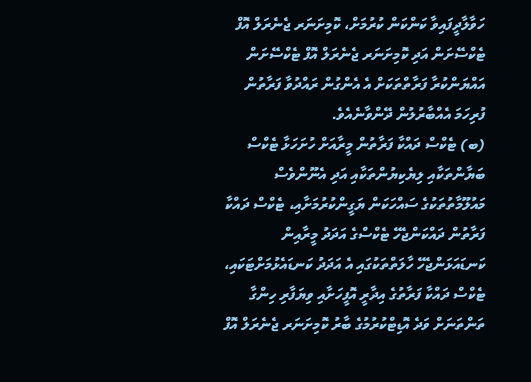ހަވާލާދީފައިވާ ކަންކަން ކުރުމަށް، ކޮމިށަނަރ ޖެނެރަލް އޮފް ޓެކްސޭށަން އަދި ކޮމިށަނަރ ޖެނެރަލް އޮފް ޓެކްސޭށަން އައްޔަންކުރާ ފަރާތްތަކަށް އެ އެންގުން ރައްދުވާ ފަރާތުން ފުރިހަމަ އެއްބާރުލުން ދޭންވާނެއެވެ.
(ބ) ޓެކްސް ދައްކާ ފަރާތުން މީރާއަށް ހުށަހަޅާ ޓެކްސް ބަޔާންތަކާއި ލިޔެކިޔުންތަކާއި އަދި އެނޫންވެސް މައުލޫމާތުތަކުގެ ސައްހަކަން ޔަގީންކުރުމަށާއި، ޓެކްސް ދައްކާ ފަރާތުން ދައްކަންޖެހޭ ޓެކްސްގެ އަދަދު މީރާއިން ކަނޑައަޅަންޖެހޭ ހާލަތްތަކުގައި އެ އަދަދު ކަނޑައެޅުމަށްޓަކައި، ޓެކްސް ދައްކާ ފަރާތުގެ އިދާރީ އޮފީހަށާއި ވިޔަފާރި ހިންގާ ތަންތަނަށް ވަދެ އޮޑިޓްކުރުމުގެ ބާރު ކޮމިށަނަރ ޖެނެރަލް އޮފް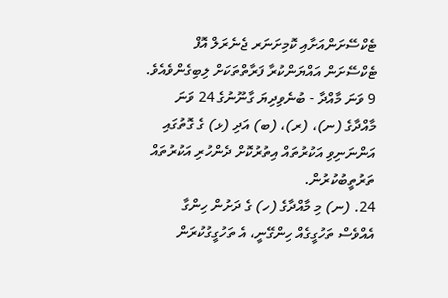ޓެކްސޭށަންއަށާއި ކޮމިށަނަރ ޖެނެރަލް އޮފް ޓެކްސޭށަން އައްޔަންކުރާ ފަރާތްތަކަށް ލިބިގެންވެއެވެ.
9 ވަނަ މާއްދާ - ބުނެވިދިޔަ ގާނޫނުގެ 24 ވަނަ މާއްދާގެ (ނ)، (ރ)، (ބ) އަދި (ޅ) ގެ ގޮތުގައި އަންނަނިވި އަކުރުތައް އިތުރުކޮށް ދެންހުރި އަކުރުތައް ތަރުތީބުކުރުން.
24. (ނ) މި މާއްދާގެ (ހ) ގެ ދަށުން ހިންގާ އެއްވެސް ތަހުގީގެއް ހިންގޭނީ، އެ ތަހުގީގުކުރަން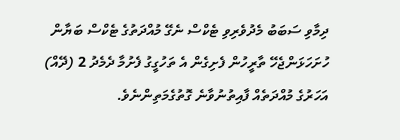ދިމާވި ސަބަބު މެދުވެރިވި ޓެކްސް ނެގޭ މުއްދަތުގެ ޓެކްސް ބަޔާން ހުށަހަޅަންޖެހޭ ތާރީހުން ފެށިގެން އެ ތަހުގީގު ފެށުމާ ދެމެދު 2 (ދޭއް) އަހަރުގެ މުއްދަތެއް ފާއިތުނުވާނެ ގޮތުގެމަތިންނެވެ.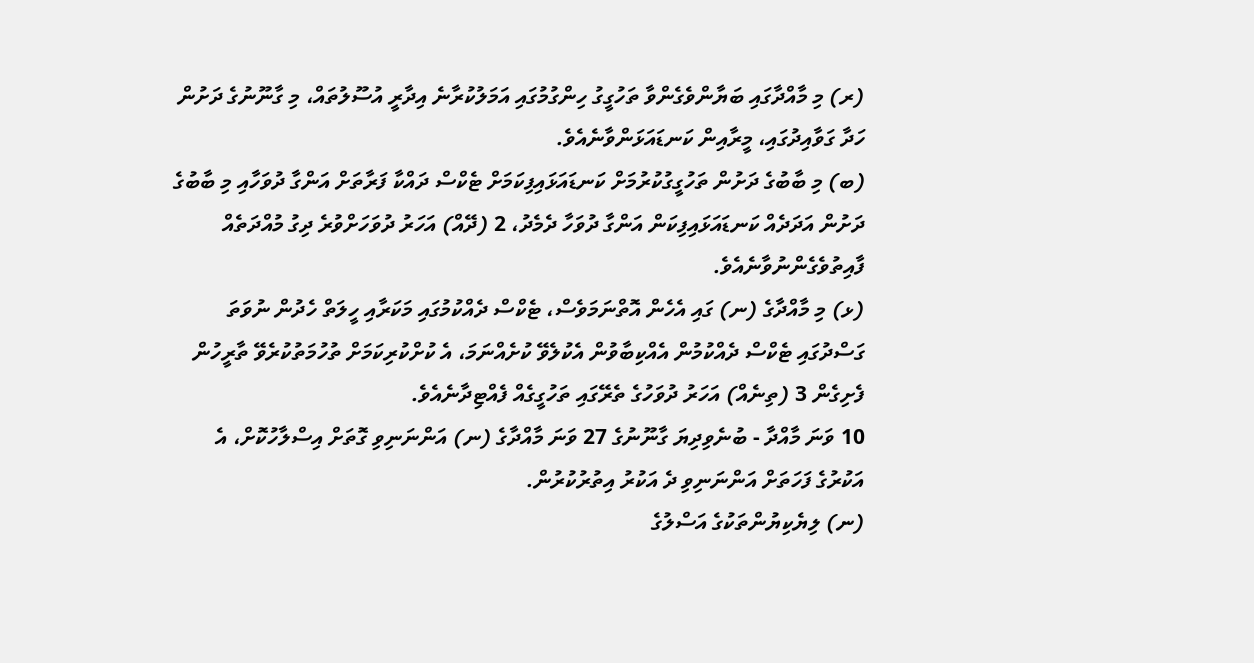(ރ) މި މާއްދާގައި ބަޔާންވެގެންވާ ތަހުގީގު ހިންގުމުގައި އަމަލުކުރާނެ އިދާރީ އުސޫލުތައް، މި ގާނޫނުގެ ދަށުން ހަދާ ގަވާއިދުގައި، މީރާއިން ކަނޑައަޅަންވާނެއެވެ.
(ބ) މި ބާބުގެ ދަށުން ތަހުގީގުކުރުމަށް ކަނޑައަޅައިފިކަމަށް ޓެކްސް ދައްކާ ފަރާތަށް އަންގާ ދުވަހާއި މި ބާބުގެ ދަށުން އަދަދެއް ކަނޑައަޅައިފިކަން އަންގާ ދުވަހާ ދެމެދު، 2 (ދޭއް) އަހަރު ދުވަހަށްވުރެ ދިގު މުއްދަތެއް ފާއިތުވެގެންނުވާނެއެވެ.
(ޅ) މި މާއްދާގެ (ނ) ގައި އެހެން އޮތްނަމަވެސް، ޓެކްސް ދެއްކުމުގައި މަކަރާއި ހީލަތް ހެދުން ނުވަތަ ގަސްދުގައި ޓެކްސް ދެއްކުމުން އެއްކިބާވުން އެކުލެވޭ ކުށެއްނަމަ، އެ ކުށްކުރިކަމަށް ތުހުމަތުކުރެވޭ ތާރީހުން ފެށިގެން 3 (ތިނެއް) އަހަރު ދުވަހުގެ ތެރޭގައި ތަހުގީގެއް ފެއްޓިދާނެއެވެ.
10 ވަނަ މާއްދާ - ބުނެވިދިޔަ ގާނޫނުގެ 27 ވަނަ މާއްދާގެ (ނ) އަންނަނިވި ގޮތަށް އިސްލާހުކޮށް، އެ އަކުރުގެ ފަހަތަށް އަންނަނިވި ދެ އަކުރު އިތުރުކުރުން.
(ނ) ލިޔެކިޔުންތަކުގެ އަސްލުގެ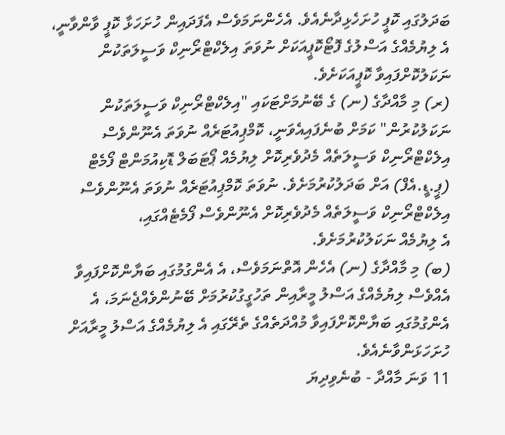ބަދަލުގައި ކޮޕީ ހުށަހެޅިދާނެއެވެ. އެހެންނަމަވެސް އެފަދައިން ހުށަހަޅާ ކޮޕީ ވާންވާނީ، އެ ލިޔުމެއްގެ އަސްލުގެ ފޮޓޯކޮޕީއަކަށް ނުވަތަ އިލެކްޓްރޯނިކް ވަސީލަތަކުން ނަކަލުކޮށްފައިވާ ކޮޕީއަކަށެވެ.
(ރ) މި މާއްދާގެ (ނ) ގެ ބޭނުމަށްޓަކައި "އިލެކްޓްރޯނިކް ވަސީލަތަކުން ނަކަލުކުރުން" ކަމަށް ބުނެފައިއެވަނީ، ކޮމްޕިއުޓަރެއް ނުވަތަ އެނޫންވެސް އިލެކްޓްރޯނިކް ވަސީލަތެއް މެދުވެރިކޮށް ލިޔުމެއް ޕޯޓަބަލް ޑޮކިއުމަންޓް ފޯމެޓް (ޕީ.ޑީ.އެފް) އަށް ބަދަލުކުރުމަށެވެ. ނުވަތަ ކޮމްޕިއުޓަރެއް ނުވަތަ އެނޫންވެސް އިލެކްޓްރޯނިކް ވަސީލަތެއް މެދުވެރިކޮށް އެނޫންވެސް ފޯމެޓެއްގައި،
އެ ލިޔުމެއް ނަކަލުކުރުމަށެވެ.
(ބ) މި މާއްދާގެ (ނ) އެހެން އޮތްނަމަވެސް، އެ އެންގުމުގައި ބަޔާންކޮށްފައިވާ އެއްވެސް ލިޔުމެއްގެ އަސްލު މީރާއިން ތަހުގީގުކުރުމަށް ބޭނުންވެއްޖެނަމަ، އެ އެންގުމުގައި ބަޔާންކޮށްފައިވާ މުއްދަތެއްގެ ތެރޭގައި އެ ލިޔުމެއްގެ އަސްލު މީރާއަށް ހުށަހަޅަންވާނެއެވެ.
11 ވަނަ މާއްދާ - ބުނެވިދިޔަ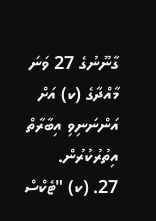ގާނޫނުގެ 27 ވަނަ މާއްދާގެ (ކ) އަށް އަންނަނިވި އިބާރާތް އިތުރުކުރުން.
27. (ކ) "ޓެކްސް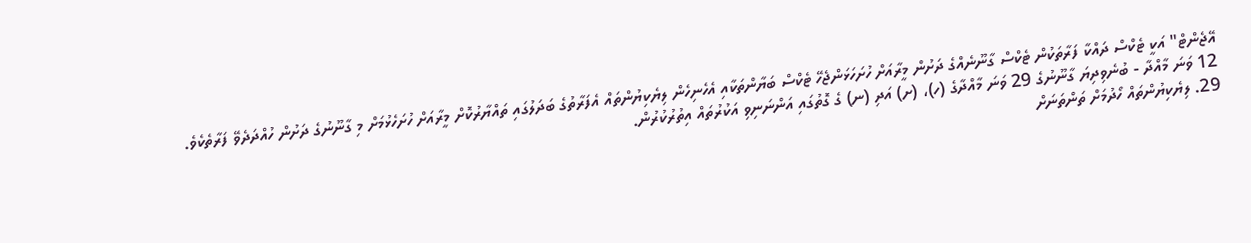އޭޖެންޓް" އަކީ ޓެކްސް ދައްކާ ފަރާތަކުން ޓެކްސް ގާނޫނެއްގެ ދަށުން މީރާއަށް ހުށަހަޅަންޖެހޭ ޓެކްސް ބަޔާންތަކާއި އެހެނިހެން ލިޔެކިޔުންތައް އެފަރާތުގެ ބަދަލުގައި ތައްޔާރުކޮށް މީރާއަށް ހުށަހެޅުމަށް މި ގާނޫނުގެ ދަށުން ހުއްދަދެވޭ ފަރާތެކެވެ.
12 ވަނަ މާއްދާ - ބުނެވިދިޔަ ގާނޫނުގެ 29 ވަނަ މާއްދާގެ (ހ)، (ށ) އަދި (ނ) ގެ ގޮތުގައި އަންނަނިވި އަކުރުތައް އިތުރުކުރުން.
29. ލިޔެކިޔުންތައް ހޯދުމަށް ތަންތަނަށް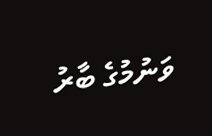ވަނުމުގެ ބާރު